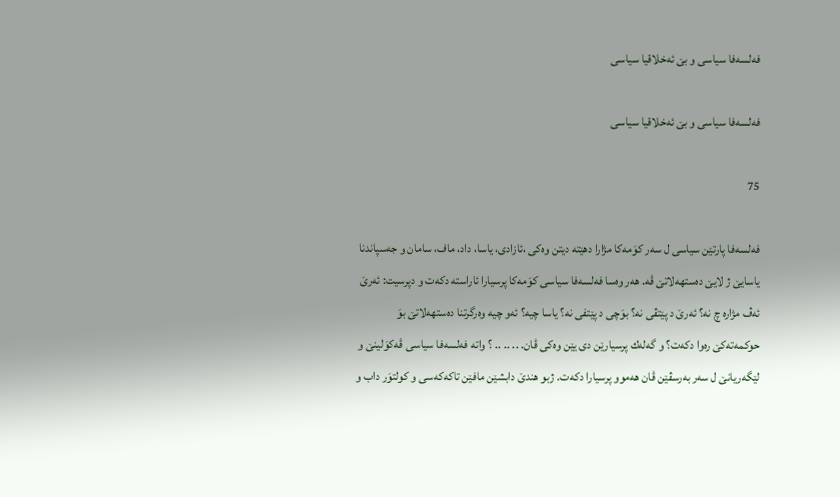فه‌لسه‌فا سیاسی و بێ ئه‌خلاقیا سیاسی

فه‌لسه‌فا سیاسی و بێ ئه‌خلاقیا سیاسی

75

فه‌لسه‌فا پارتێن سیاسی ل سه‌ر كوَمه‌كا مژارا دهێته‌ دیتن وه‌كی ،ئازادی، یاسا، داد، ماف، سامان و جه‌سپاندنا یاسایێ ژ لایێ ده‌ستهه‌لاتێ ڤه‌. هه‌ر وه‌سا فه‌لسه‌فا سیاسی كوَمه‌كا پرسیارا ئاراسته‌ دكه‌ت و دپرسیت: ئه‌رێ ئه‌ڤ مژاره‌ چ نه‌؟ ئه‌رێ د پێتڤی نه‌؟ بوَچی د پێتفی نه‌؟ یاسا چیه‌؟ ئه‌و چیه‌ وه‌رگرتنا ده‌ستهه‌لاتێ بوَ حوكمه‌ته‌كێ ره‌وا دكه‌ت؟ و گه‌له‌ك پرسیارێن دی یێن وه‌كی ڤان. .. .. .. ؟ واته‌ فه‌لسه‌فا سیاسی ڤه‌كوَلینێ و لێگه‌ریانێ ل سه‌ر به‌رسڤێن ڤان هه‌موو پرسیارا دكه‌ت. ژبو هندێ دابشێن مافێن تاكه‌كه‌سی و كولتوَر داب و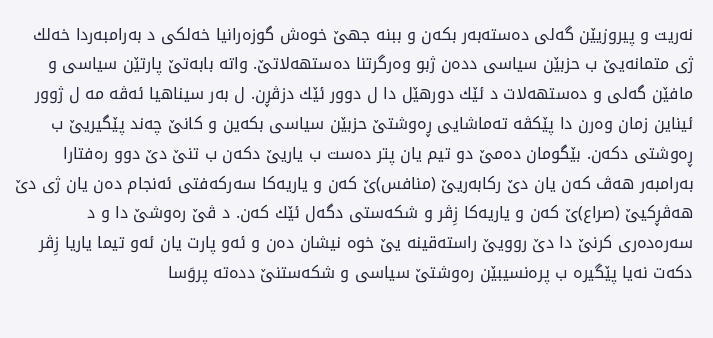نه‌ریت و پیروزیێن گه‌لی ده‌سته‌به‌ر بكه‌ن و ببنه‌ جهێ خوه‌ش گوزه‌رانیا خه‌لكی د به‌رامبه‌ردا خه‌لك ژی متمانه‌یێ ب حزبێن سیاسی دده‌ن ژبو وه‌رگرتنا ده‌ستهه‌لاتێ. واته‌ بابه‌تێ پارتێن سیاسی و مافێن گه‌لی و ده‌ستهه‌لات د ئێك دورهێل دا ل دوور ئێك دزڤڕن. ل به‌ر سیناهیا ئه‌ڤه‌ مه‌ ل ژوور ئیناین زمان وه‌رن دا پێكڤه‌ ته‌ماشایی ڕه‌وشتێ حزبێن سیاسی بكه‌ین و كانێ چه‌ند پێگیریێ ب ڕه‌وشتی دكه‌ن. بێگومان ده‌مێ دو تیم یان پتر ده‌ست ب یاریێ دكه‌ن ب تنێ دێ دوو ره‌فتارا به‌رامبه‌ر هه‌ڤ كه‌ن یان دێ ركابه‌ریێ (منافس)ێ كه‌ن و یاریه‌كا سه‌ركه‌فتی ئه‌نجام ده‌ن یان ژی دێ هه‌ڤڕكیێ (صراع)ێ كه‌ن و یاریه‌كا زِڤر و شكه‌ستی دگه‌ل ئێك كه‌ن. د ڤێ ره‌وشێ دا و د سه‌ره‌ده‌ری كرنێ دا دێ روویێ راسته‌قینه‌ یێ خوه‌ نیشان ده‌ن و ئه‌و پارت یان ئه‌و تیما یاریا زِڤر دكه‌ت نه‌یا پێگیره‌ ب پره‌نسیبێن ره‌وشتێ سیاسی و شكه‌ستنێ دده‌ته‌ پروَسا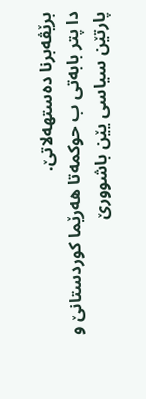برێڤه‌برنا ده‌ستهه‌لاتێ.
دا پتر بابه‌تی ب حوكمه‌تا هه‌رێما كوردستانێ و پارتێن سیاسی یێن باشوورێ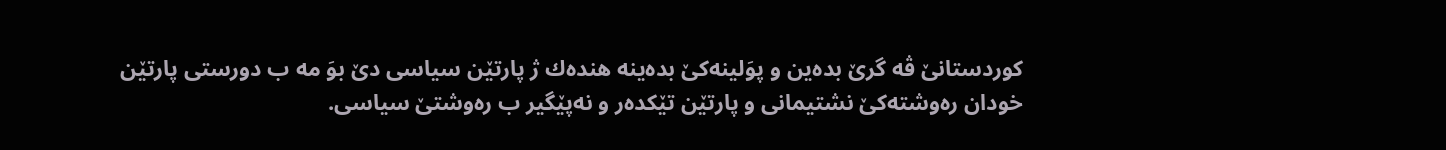كوردستانێ ڤه‌ گرێ بده‌ین و پوَلینه‌كێ بده‌ینه‌ هنده‌ك ژ پارتێن سیاسی دێ بوَ مه‌ ب دورستی پارتێن خودان ره‌وشته‌كێ نشتیمانی و پارتێن تێكده‌ر و نه‌پێگیر ب ره‌وشتێ سیاسی.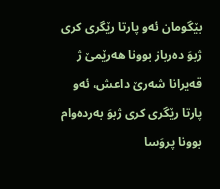بێگومان ئه‌و پارتا رێگری كری ژبوَ ده‌رباز بوونا هه‌رێمێ ژ قه‌یرانا شه‌رێ داعش، ئه‌و پارتا رێگری كری ژبوَ به‌رده‌وام بوونا پروَسا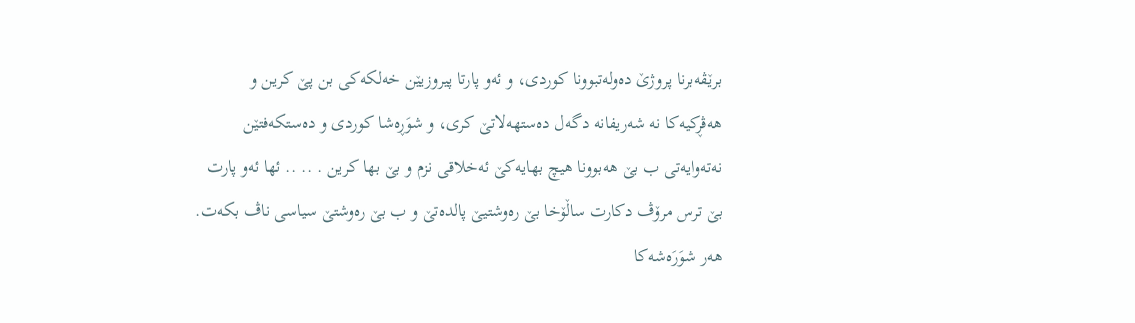برێڤه‌برنا پروژێ ده‌وله‌تبوونا كوردی، و ئه‌و پارتا پیروزیێن خه‌لكه‌كی بن پێ كرین و هه‌ڤڕكیه‌كا نه‌ شه‌ریفانه‌ دگه‌ل ده‌ستهه‌لاتێ كری، و شوَڕه‌شا كوردی و ده‌ستكه‌فتێن نه‌ته‌وایه‌تی ب بێ هه‌بوونا هیچ بهایه‌كێ ئه‌خلاقی نزم و بێ بها كرین . .. .. ئها ئه‌و پارت بێ ترس مرۆڤ دكارت ساڵۆخا بێ ره‌وشتیێ پالده‌تێ و ب بێ ره‌وشتێ سیاسی ناڤ بكه‌ت.
هه‌ر شوَرَه‌شه‌كا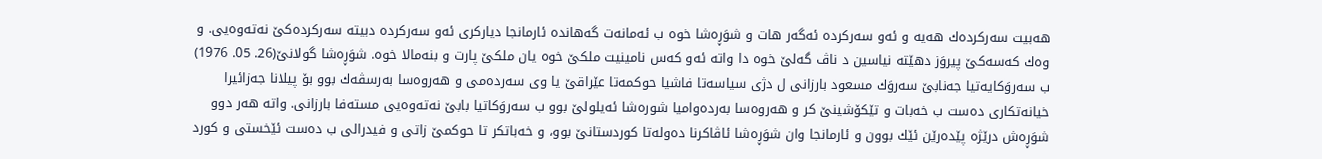هه‌بیت سه‌ركرده‌ك هه‌یه‌ و ئه‌و سه‌ركرده‌ ئه‌گه‌ر هات و شوَڕه‌شا خوه‌ ب ئه‌مانه‌ت گه‌هانده‌ ئارمانجا دیاركری ئه‌و سه‌ركرده‌ دبیته‌ سه‌ركرده‌كێ نه‌ته‌وه‌یی. و وه‌ك كه‌سه‌كێ پیروَز دهێته‌ نیاسین د ناڤ گه‌لێ خوه‌ دا واته‌ ئه‌و كه‌س نامینیت ملكێ خوه‌ یان ملكێ پارت و بنه‌مالا خوه‌. شوَڕه‌شا گولانێ(26. 05. 1976) ب سه‌روَكایه‌تیا جه‌نابێ سه‌روَك مسعود بارزانی ل دژی سیاسه‌تا فاشیا حوكمه‌تا عێراقێ یا وی سه‌رده‌می و هه‌روه‌سا به‌رسڤه‌ك بوو بۆ پیلانا جه‌زائیرا خیانه‌تكاری ده‌ست ب خه‌بات و تێكۆشینێ كر و هه‌روه‌سا به‌رده‌وامیا شوره‌شا ئه‌یلولێ بوو ب سه‌روَكاتیا بابێ نه‌ته‌وه‌یی مسته‌فا بارزانی. واته‌ هه‌ر دوو شوَڕه‌ش درێژه‌ پێده‌رێن ئێك بوون و ئارمانجا وان شوَڕه‌شا ئاڤاكرنا ده‌وله‌تا كوردستانێ بوو، و خه‌باتكر تا حوكمێ زاتی و فیدرالی ب ده‌ست ئێخستی و كورد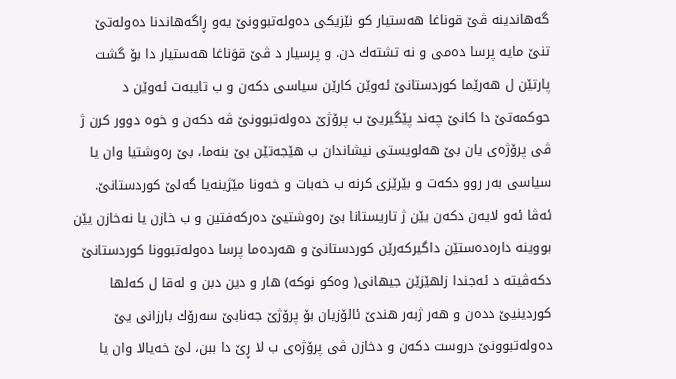گه‌هاندینه‌ ڤێ قوناغا هه‌ستیار كو نێزیكی ده‌وله‌تبوونێ یه‌و ڕاگه‌هاندنا ده‌وله‌تێ تنێ مایه‌ پرسا ده‌می و نه‌ تشته‌ك دن. و پرسیار د ڤێ قوَناغا هه‌ستیار دا بۆ گشت پارتێن ل هه‌رێما كوردستانێ ئه‌وێن كارێن سیاسی دكه‌ن و ب تایبه‌ت ئه‌وێن د حوكمه‌تێ دا كانێ چه‌ند پێگیریێ ب پرۆژێ ده‌وله‌تبوونێ ڤه‌ دكه‌ن و خوه‌ دوور كرن ژ ڤی پرۆژه‌ی یان بێ هه‌لویستی نیشاندان ب هێجه‌تێن بێ بنه‌ما، بێ ره‌وشتیا وان یا سیاسی به‌ر روو دكه‌ت و بێرێزی كرنه‌ ب خه‌بات و خه‌ونا مێژینه‌یا گه‌لێ كوردستانێ. ئه‌ڤا ئه‌و لایه‌ن دكه‌ن یێن ژ تاریستانا بێ ره‌وشتیێ ده‌ركه‌فتین و ب خازن یا نه‌خازن یێن بووینه‌ داره‌ده‌ستێن داگیركه‌رێن كوردستانێ و هه‌رده‌ما پرسا ده‌وله‌تبوونا كوردستانێ دكه‌ڤیته‌ د ئه‌جندا زلهێزێن جیهانی( وه‌كو نوكه‌) هار و دین دبن و له‌قا ل كه‌لها كوردینیێ دده‌ن و هه‌ر ژبه‌ر هندێ ئالۆزیان بۆ پرۆژێ جه‌نابێ سه‌رۆك بارزانی یێ ده‌وله‌تبوونێ دروست دكه‌ن و دخازن ڤی پرۆژه‌ی ب لا ڕێ دا ببن، لێ خه‌یالا وان یا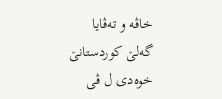خاڤه‌ و ته‌ڤایا گه‌لێ كوردستانێ خوه‌دی ل ڤی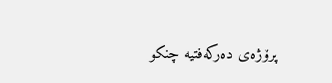پرۆژه‌ی ده‌ركه‌فتیه‌ چنكو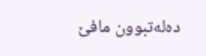ده‌له‌تبوون مافێ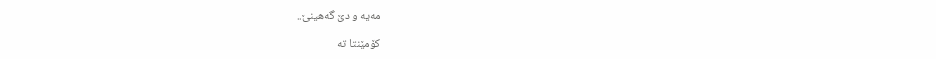مه‌یه‌ و دێ گه‌هینێ..

کۆمێنتا تە